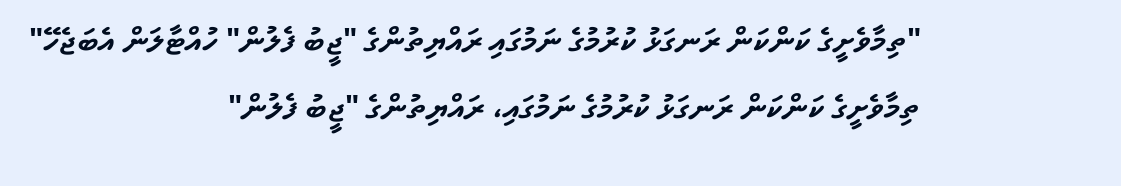"ތިމާވެށީގެ ކަންކަން ރަނގަޅު ކުރުމުގެ ނަމުގައި ރައްޔިތުންގެ "ޖީބު ފެލުން" ހުއްޓާލަން އެބަޖެހޭ"
ތިމާވެށީގެ ކަންކަން ރަނގަޅު ކުރުމުގެ ނަމުގައި، ރައްޔިތުންގެ "ޖީބު ފެލުން"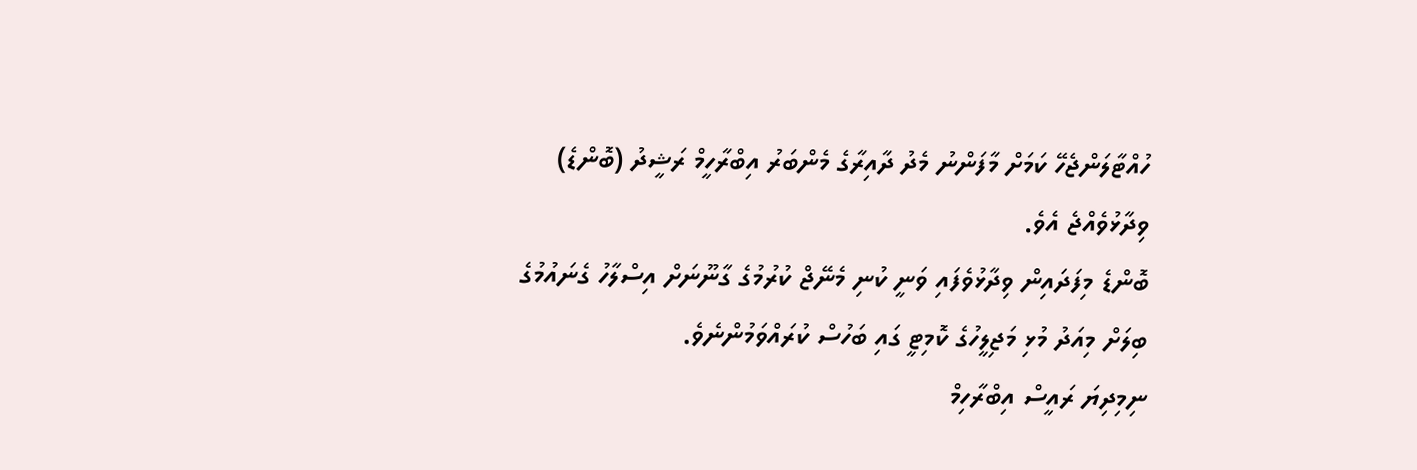ހުއްޓާލަންޖެހޭ ކަމަށް މާފަންނު މެދު ދާއިރާގެ މެންބަރު އިބްރާހީމް ރަޝީދު (ބޮންޑެ) ވިދާޅުވެއްޖެ އެވެ.
ބޮންޑެ މިފަދައިން ވިދާޅުވެފައި ވަނީ ކުނި މެނޭޖް ކުރުމުގެ ގާނޫނަށް އިސްލާހު ގެނައުމުގެ ބިލަށް މިއަދު މުޅި މަޖިލީހުގެ ކޮމިޓީ ގައި ބަހުސް ކުރައްވަމުންނެވެ.
ނިމިދިޔަ ރައީސް އިބްރާހިމް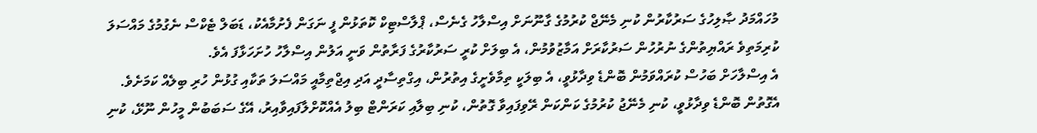މުހައްމަދު ޞާލިހުގެ ސަރުކާރުން ކުނި މެނޭޖް ކުރުމުގެ ގާނޫނަށް އިސްލާހު ގެނެސް، ޕްލާސްޓިކް ކޮތަޅުން ފީ ނަގަން ފެށުމާއެކު، ޑަބަލް ޓެކްސް ނެގުމުގެ މައްސަލަ ކުރިމަތިވެ ރައްޔިތުންގެ ނުރުހުން ސަރުކާރަށް އަމާޒުވުމުން، އެ ބިލަށް ކުރީ ސަރުކާރުގެ ފަރާތުން ވަނީ އަލުން އިސްލާހު ހުށަހަޅާފަ އެވެ.
އެ އިސްލާހަށް ބަހުސް ކުރައްވަމުން ބޮންޑެ ވިދާޅުވީ، އެ ބިލަކީ ތިމާވެށީގެ އިތުރުން، އިގްތިސާދީ އަދި އިޖްތިމާއީ މައްސަލަ ތަކާއި ގުޅުން ހުރި ބިލެއް ކަމަށެވެ.
އެގޮތުން ބޮންޑެ ވިދާޅުވީ، ކުނި މެނޭޖު ކުރުމުގެ ކަންކަން ރޭވިފައިވާ ގޮތުން، ކުނި ބިލާއި ކަރަންޓް ބިލު އެއްކޮށްލާފައިވާއިރު، އޭގެ ސަބަބުން މީހުން ނޫޅޭ، ކުނި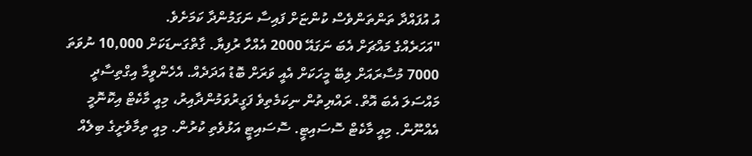އު އުފައްދާ ތަންތަންވެސް ކުންޏަށް ފައިސާ ނަގަމުންދާ ކަމަށެވެ.
"އަހަރެއްގެ މައްޗަށް އެބަ ނަގައޭ 2000 އެއްހާ ރުފިޔާ. ގާތްގަނޑަކަށް 10,000 ނުވަތަ 7000 މުސާރައަށް ލިބޭ މީހަކަށް އެއީ ވަރަށް ބޮޑު އަދަދެއް. އެހެންވީމާ އިގްތިސާދީ މައްސަލަ އެބަ އޮތް. ރައްޔިތުން ނިކަމެތިވެ ފަގީރުވަމުންދާއިރު، މިއީ މާކެޓް އިކޮނޮމީ އެއްނޫން. މިއީ މާކެޓް ސޮސައިޓީ. ސޮސައިޓީ އަޅުވެތި ކުރުން. މިއީ ތިމާވެށީގެ ބިލެއް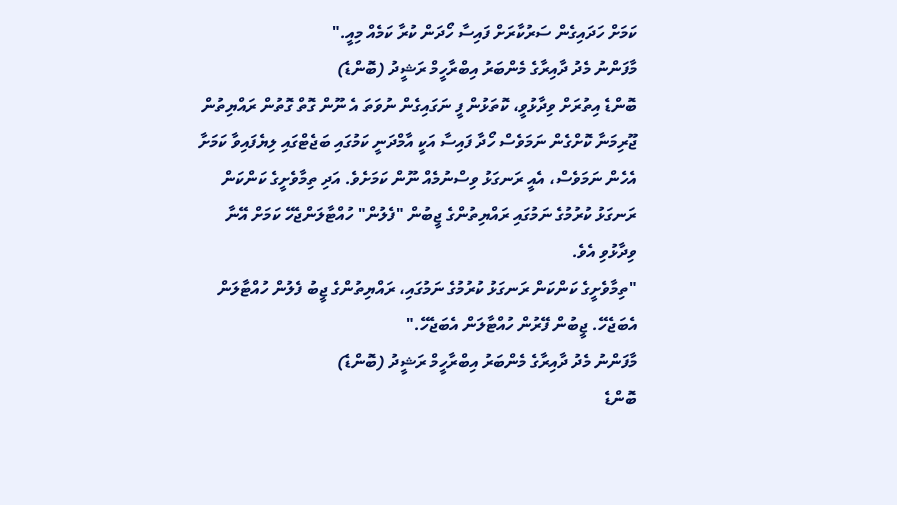ކަމަށް ހަދައިގެން ސަރުކާރަށް ފައިސާ ހޯދަން ކުރާ ކަމެއް މިއީ."
މާފަންނު މެދު ދާއިރާގެ މެންބަރު އިބްރާހީމް ރަޝީދު (ބޮންޑެ)
ބޮންޑެ އިތުރަށް ވިދާޅުވީ، ކޮތަޅުން ފީ ނަގައިގެން ނުވަތަ އެ ނޫން ގޮތް ގޮތުން ރައްޔިތުން ޖޫރިމަނާ ކޮށްގެން ނަމަވެސް ހޯދާ ފައިސާ އަކީ އާމްދަނީ ކަމުގައި ބަޖެޓްގައި ލިޔެފައިވާ ކަމަށާ އެހެން ނަމަވެސް، އެއީ ރަނގަޅު ވިސްނުމެއް ނޫން ކަމަށެވެ. އަދި ތިމާވެށީގެ ކަންކަން ރަނގަޅު ކުރުމުގެ ނަމުގައި ރައްޔިތުންގެ ޖީބުން "ފެލުން" ހުއްޓާލަންޖެހޭ ކަމަށް އޭނާ ވިދާޅުވި އެވެ.
"ތިމާވެށީގެ ކަންކަން ރަނގަޅު ކުރުމުގެ ނަމުގައި، ރައްޔިތުންގެ ޖީބު ފެލުން ހުއްޓާލަން އެބަޖެހޭ. ޖީބުން ފޭރުން ހުއްޓާލަން އެބަޖެހޭ."
މާފަންނު މެދު ދާއިރާގެ މެންބަރު އިބްރާހީމް ރަޝީދު (ބޮންޑެ)
ބޮންޑެ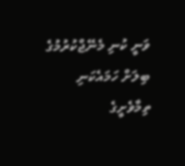ވަނީ ކުނި މެނޭޖްކުރުމުގެ ބިލަށް ހަމައެކަނި ތިމާވެށީގެ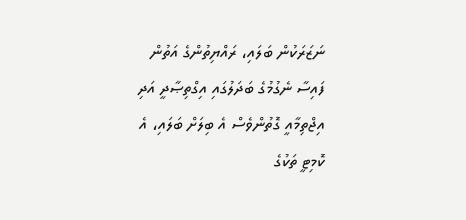ނަޒަރަކުން ބަލައި، ރައްޔިތުންގެ އަތުން ފައިސާ ނެގުމުގެ ބަދަލުގައި އިގްތިޞާދީ އަދި އިޖްތިމާއީ ގޮތުންވެސް އެ ބިލަށް ބަލައި، އެ ކޮމިޓީ ތަކުގެ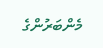މެންބަރުންގެ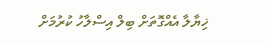ޚިޔާލާ އެއްގޮތަށް ބިލް އިސްލާހު ކުރުމަށް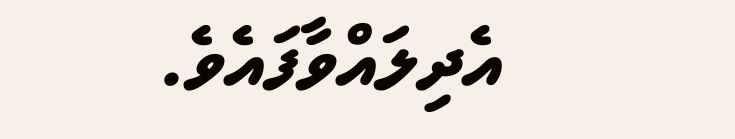އެދިލައްވާފައެވެ.